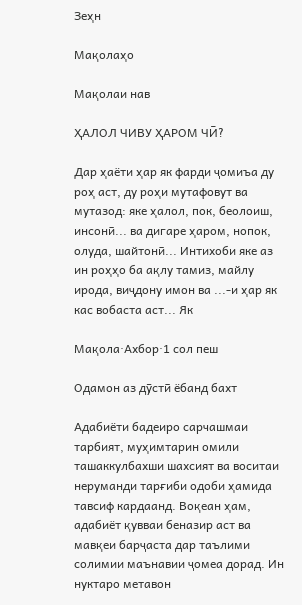Зеҳн

Мақолаҳо

Мақолаи нав

ҲАЛОЛ ЧИВУ ҲАРОМ ЧӢ?

Дар ҳаёти ҳар як фарди ҷомиъа ду роҳ аст, ду роҳи мутафовут ва мутазод: яке ҳалол, пок, беолоиш, инсонӣ... ва дигаре ҳаром, нопок, олуда, шайтонӣ... Интихоби яке аз ин роҳҳо ба ақлу тамиз, майлу ирода, виҷдону имон ва ...-и ҳар як кас вобаста аст... Як

Мақола·Ахбор·1 сол пеш

Одамон аз дӯстӣ ёбанд бахт

Адабиёти бадеиро сарчашмаи тарбият, муҳимтарин омили ташаккулбахши шахсият ва воситаи неруманди тарғиби одоби ҳамида тавсиф кардаанд. Воқеан ҳам, адабиёт қувваи беназир аст ва мавқеи барҷаста дар таълими солимии маънавии ҷомеа дорад. Ин нуктаро метавон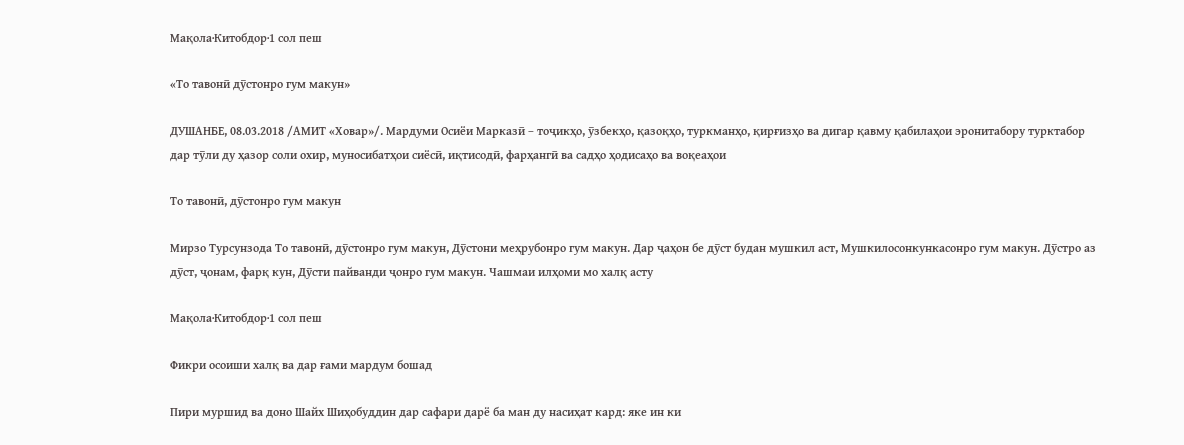Мақола·Китобдор·1 сол пеш

«То тавонӣ дӯстонро гум макун»

ДУШАНБЕ, 08.03.2018 /АМИТ «Ховар»/. Мардуми Осиёи Марказӣ – тоҷикҳо, ӯзбекҳо, қазоқҳо, туркманҳо, қирғизҳо ва дигар қавму қабилаҳои эронитабору турктабор дар тӯли ду ҳазор соли охир, муносибатҳои сиёсӣ, иқтисодӣ, фарҳангӣ ва садҳо ҳодисаҳо ва воқеаҳои

То тавонӣ, дӯстонро гум макун

Мирзо Турсунзода То тавонӣ, дӯстонро гум макун, Дӯстони меҳрубонро гум макун. Дар ҷаҳон бе дӯст будан мушкил аст, Мушкилосонкункасонро гум макун. Дӯстро аз дӯст, ҷонам, фарқ кун, Дӯсти пайванди ҷонро гум макун. Чашмаи илҳоми мо халқ асту

Мақола·Китобдор·1 сол пеш

Фикри осоиши халқ ва дар ғами мардум бошад

Пири муршид ва доно Шайх Шиҳобуддин дар сафари дарё ба ман ду насиҳат кард: яке ин ки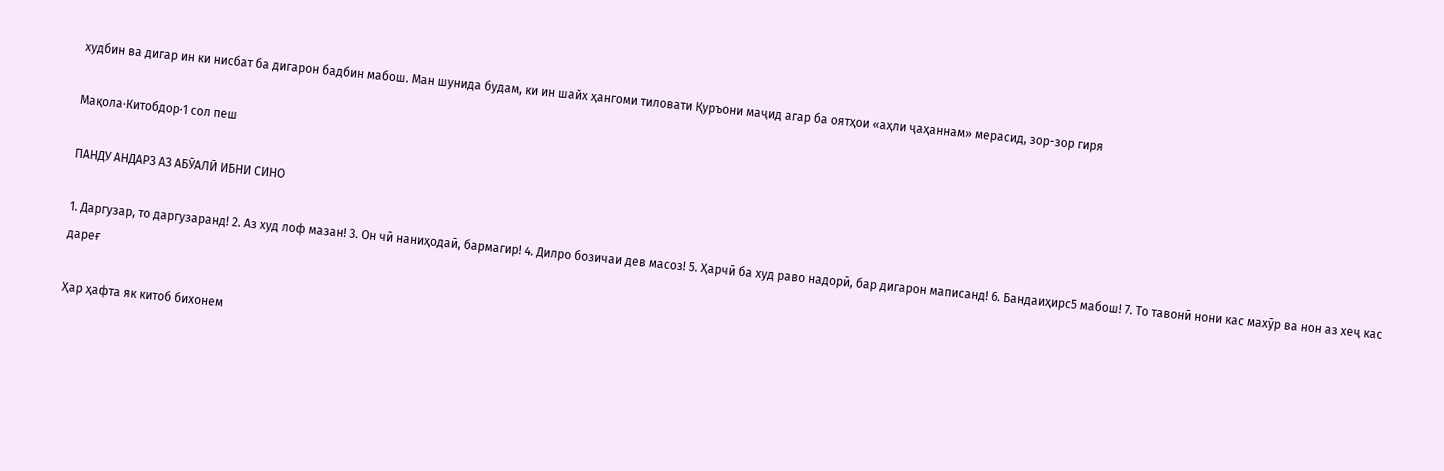худбин ва дигар ин ки нисбат ба дигарон бадбин мабош. Ман шунида будам, ки ин шайх ҳангоми тиловати Қуръони маҷид агар ба оятҳои «аҳли ҷаҳаннам» мерасид, зор-зор гиря

Мақола·Китобдор·1 сол пеш

ПАНДУ АНДАРЗ АЗ АБӮАЛӢ ИБНИ СИНО

1. Даргузар, то даргузаранд! 2. Аз худ лоф мазан! 3. Он чӣ наниҳодаӣ, бармагир! 4. Дилро бозичаи дев масоз! 5. Ҳарчӣ ба худ раво надорӣ, бар дигарон маписанд! 6. Бандаиҳирс5 мабош! 7. То тавонӣ нони кас махӯр ва нон аз хеҷ кас дареғ

Ҳар ҳафта як китоб бихонем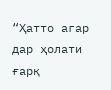“Ҳатто агар дар ҳолати ғарқ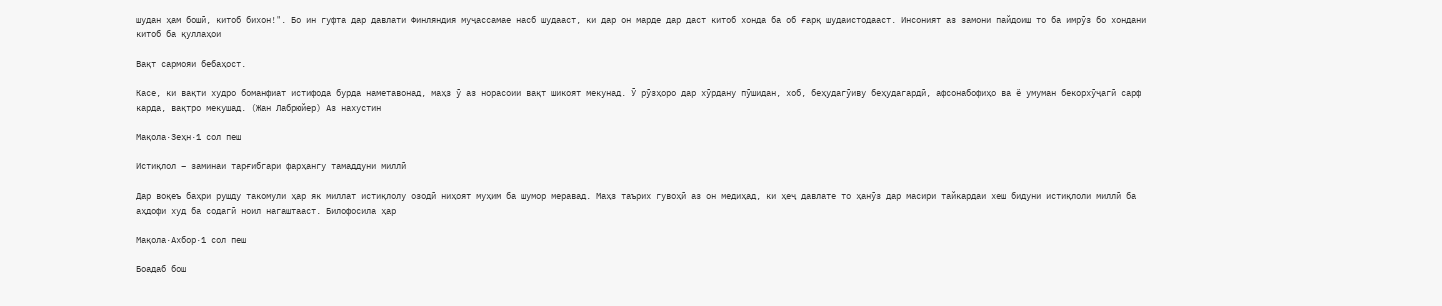шудан ҳам бошӣ, китоб бихон!". Бо ин гуфта дар давлати Финляндия муҷассамае насб шудааст, ки дар он марде дар даст китоб хонда ба об ғарқ шудаистодааст. Инсоният аз замони пайдоиш то ба имрӯз бо хондани китоб ба қуллаҳои

Вақт сармояи бебаҳост.

Касе, ки вақти худро боманфиат истифода бурда наметавонад, маҳз ӯ аз норасоии вақт шикоят мекунад. Ӯ рӯзҳоро дар хӯрдану пӯшидан, хоб, беҳудагӯиву беҳудагардӣ, афсонабофиҳо ва ё умуман бекорхӯҷагӣ сарф карда, вақтро мекушад. (Жан Лабрюйер) Аз нахустин

Мақола·Зеҳн·1 сол пеш

Истиқлол – заминаи тарғибгари фарҳангу тамаддуни миллӣ

Дар воқеъ баҳри рушду такомули ҳар як миллат истиқлолу озодӣ ниҳоят муҳим ба шумор меравад. Маҳз таърих гувоҳӣ аз он медиҳад, ки ҳеҷ давлате то ҳанӯз дар масири тайкардаи хеш бидуни истиқлоли миллӣ ба аҳдофи худ ба содагӣ ноил нагаштааст. Билофосила ҳар

Мақола·Ахбор·1 сол пеш

Боадаб бош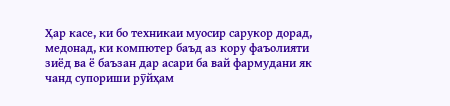Ҳар касе, ки бо техникаи муосир сарукор дорад, медонад, ки компютер баъд аз кору фаъолияти зиёд ва ё баъзан дар асари ба вай фармудани як чанд супориши рӯйҳам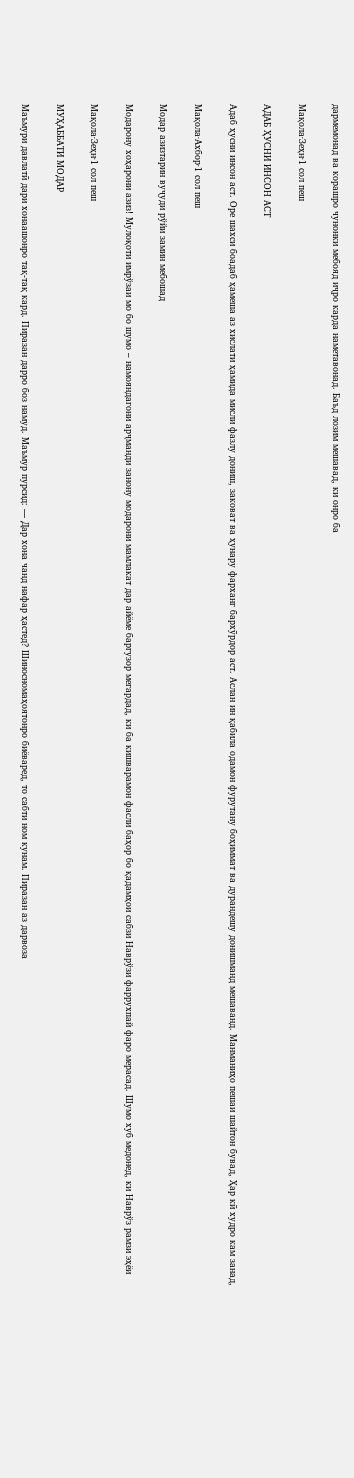дармемонад ва корашро чунонки мебояд иҷро карда наметавонад. Баъд лозим мешавад, ки онро ба

Мақола·Зеҳн·1 сол пеш

АДАБ ҲУСНИ ИНСОН АСТ

Адаб ҳусни инсон аст. Оре шахси боадаб ҳамеша аз хислати ҳамида мисли фазлу дониш, заковат ва ҳунару фарханг бархӯрдор аст. Аслан ин қабила одамон фурутану боҳиммат ва дурандешу донишманд мешаванд. Манманиҳо пешаи шайтон бувад, Ҳар кӣ худро кам занад,

Мақола·Ахбор·1 сол пеш

Модар азизтарин вуҷуди рўйи замин мебошад

Модарону хоҳарони азиз! Мулоқоти имрўзаи мо бо шумо – намояндагони арҷманди занону модарони мамлакат дар айёме баргузор мегардад, ки ба кишварамон фасли баҳор бо қадамҳои сабзи Наврўзи фаррухпай фаро мерасад. Шумо хуб медонед, ки Наврўз рамзи эҳёи

Мақола·Зеҳн·1 сол пеш

МУҲАББАТИ МОДАР

Маъмури давлатӣ дари хонаашонро тақ-тақ кард. Пиразан дарро боз намуд. Маъмур пурсид: — Дар хона чанд нафар ҳастед? Шиносномаҳоятонро биёваред, то сабти ном кунам. Пиразан аз дарвоза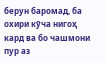берун баромад, ба охири кӯча нигоҳ кард ва бо чашмони пур аз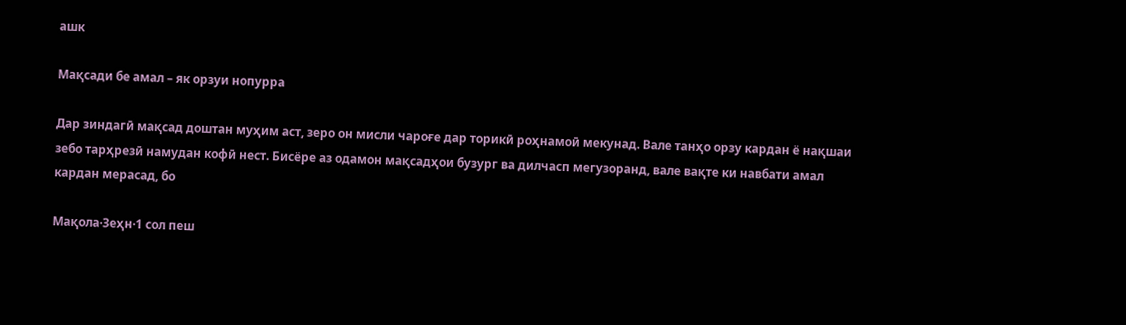ашк

Мақсади бе амал – як орзуи нопурра

Дар зиндагӣ мақсад доштан муҳим аст, зеро он мисли чароғе дар торикӣ роҳнамоӣ мекунад. Вале танҳо орзу кардан ё нақшаи зебо тарҳрезӣ намудан кофӣ нест. Бисёре аз одамон мақсадҳои бузург ва дилчасп мегузоранд, вале вақте ки навбати амал кардан мерасад, бо

Мақола·Зеҳн·1 сол пеш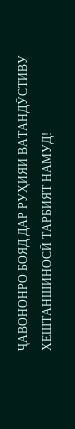ҶАВОНОНРО БОЯД ДАР РУҲИЯИ ВАТАНДӮСТИВУ ХЕШТАНШИНОСӢ ТАРБИЯТ НАМУД!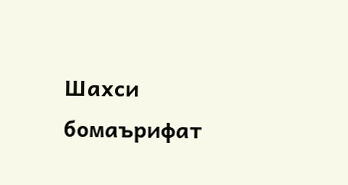Шахси бомаърифат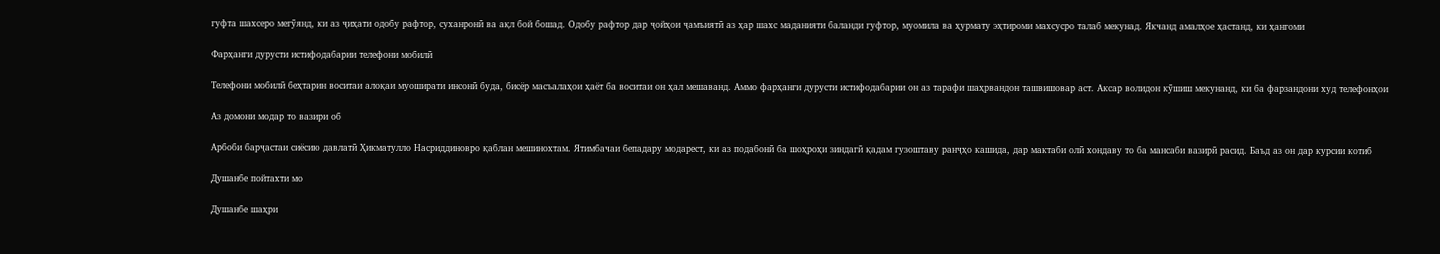гуфта шахсеро мегӯянд, ки аз ҷиҳати одобу рафтор, суханронӣ ва ақл бой бошад. Одобу рафтор дар ҷойҳои ҷамъиятӣ аз ҳар шахс маданияти баланди гуфтор, муомила ва ҳурмату эҳтироми махсусро талаб мекунад. Якчанд амалҳое ҳастанд, ки ҳангоми

Фарҳанги дурусти истифодабарии телефони мобилӣ

Телефони мобилӣ беҳтарин воситаи алоқаи муоширати инсонӣ буда, бисёр масъалаҳои ҳаёт ба воситаи он ҳал мешаванд. Аммо фарҳанги дурусти истифодабарии он аз тарафи шаҳрвандон ташвишовар аст. Аксар волидон кӯшиш мекунанд, ки ба фарзандони худ телефонҳои

Аз домони модар то вазири об

Арбоби барҷастаи сиёсию давлатӣ Ҳикматулло Насриддиновро қаблан мешинохтам. Ятимбачаи бепадару модарест, ки аз подабонӣ ба шоҳроҳи зиндагӣ қадам гузоштаву ранҷҳо кашида, дар мактаби олӣ хондаву то ба мансаби вазирӣ расид. Баъд аз он дар курсии котиб

Душанбе пойтахти мо

Душанбе шаҳри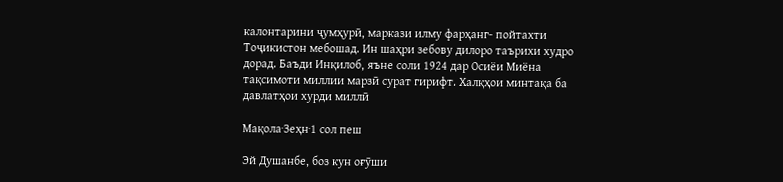калонтарини ҷумҳурӣ, маркази илму фарҳанг- пойтахти Тоҷикистон мебошад. Ин шаҳри зебову дилоро таърихи худро дорад. Баъди Инқилоб, яъне соли 1924 дар Осиёи Миёна тақсимоти миллии марзӣ сурат гирифт. Халқҳои минтақа ба давлатҳои хурди миллӣ

Мақола·Зеҳн·1 сол пеш

Эй Душанбе, боз кун оғӯши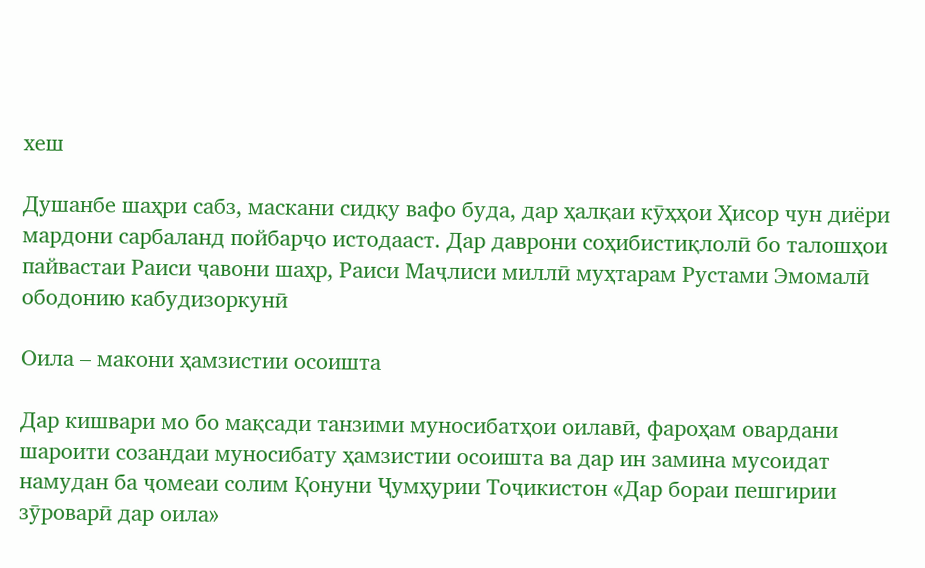хеш

Душанбе шаҳри сабз, маскани сидқу вафо буда, дар ҳалқаи кӯҳҳои Ҳисор чун диёри мардони сарбаланд пойбарҷо истодааст. Дар даврони соҳибистиқлолӣ бо талошҳои пайвастаи Раиси ҷавони шаҳр, Раиси Маҷлиси миллӣ муҳтарам Рустами Эмомалӣ ободонию кабудизоркунӣ

Оила – макони ҳамзистии осоишта

Дар кишвари мо бо мақсади танзими муносибатҳои оилавӣ, фароҳам овардани шароити созандаи муносибату ҳамзистии осоишта ва дар ин замина мусоидат намудан ба ҷомеаи солим Қонуни Ҷумҳурии Тоҷикистон «Дар бораи пешгирии зӯроварӣ дар оила»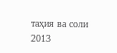таҳия ва соли 2013